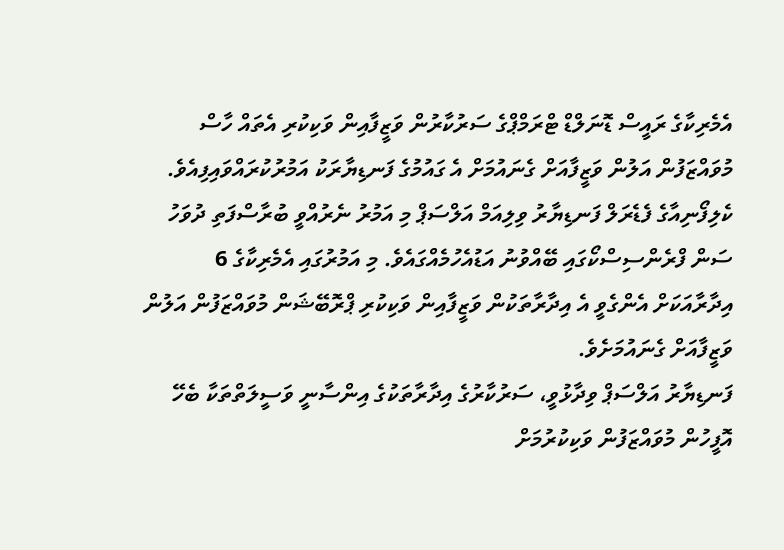އެމެރިކާގެ ރައީސް ޑޮނަލްޑް ޓްރަމްޕްގެ ސަރުކާރުން ވަޒީފާއިން ވަކިކުރި އެތައް ހާސް މުވައްޒަފުން އަލުން ވަޒީފާއަށް ގެނައުމަށް އެ ގައުމުގެ ފަނޑިޔާރަކު އަމުރުކުރައްވައިފިއެވެ.
ކެލިފޯނިއާގެ ފެޑެރަލް ފަނޑިޔާރު ވިލިއަމް އަލްސަޕް މި އަމުރު ނެރުއްވީ ބުރާސްފަތި ދުވަހު ސަން ފްރެންސިސްކޯގައި ބޭއްވުނު އަޑުއެހުމެއްގައެވެ. މި އަމުރުގައި އެމެރިކާގެ 6 އިދާރާއަކަށް އެންގެވީ އެ އިދާރާތަކުން ވަޒީފާއިން ވަކިކުރި ޕްރޮބޭޝަން މުވައްޒަފުން އަލުން ވަޒީފާއަށް ގެނައުމަށެވެ.
ފަނޑިޔާރު އަލްސަޕް ވިދާޅުވީ، ސަރުކާރުގެ އިދާރާތަކުގެ އިންސާނީ ވަސީލަތްތަކާ ބެހޭ އޮފީހުން މުވައްޒަފުން ވަކިކުރުމަށް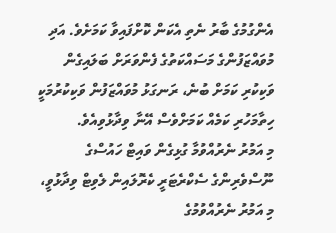އެންގުމުގެ ބާރު ނެތި އެކަން ކޮށްފައިވާ ކަމަށެވެ. އަދި މުވައްޒަފުންގެ މަސައްކަތުގެ ފެންވަރަށް ބަލައިގެން ވަކިކުރި ކަމަށް ބުނެ، ރަނގަޅު މުވައްޒަފުން ވަކިކުރުމަކީ ހިތާމަހުރި ކަމެއް ކަމަށްވެސް އޭނާ ވިދާޅުވިއެވެ.
މި އަމުރު ނެރުއްވުމާ ގުޅިގެން ވައިޓް ހައުސްގެ ނޫސްވެރިންގެ ސެކްރެޓަރީ ކެރޮލައިން ލެވިޓް ވިދާޅުވީ، މި އަމުރު ނެރުއްވުމުގެ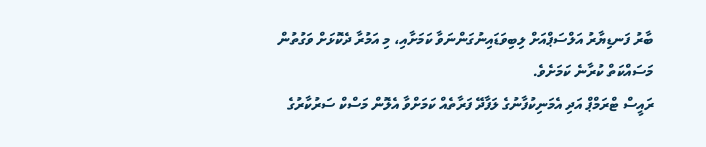ބާރު ފަނޑިޔާރު އަލްސަޕްއަށް ލިބިވަޑައިނުގަންނަވާ ކަމަށާއި، މި އަމުރާ ދެކޮޅަށް ވަގުތުން މަސައްކަތް ކުރާނެ ކަމަށެވެ.
ރައީސް ޓްރަމްޕް އަދި އެމަނިކުފާނުގެ ލަފާދޭ ފަރާތެއް ކަމަށްވާ އެލޮން މަސްކް ސަރުކާރުގެ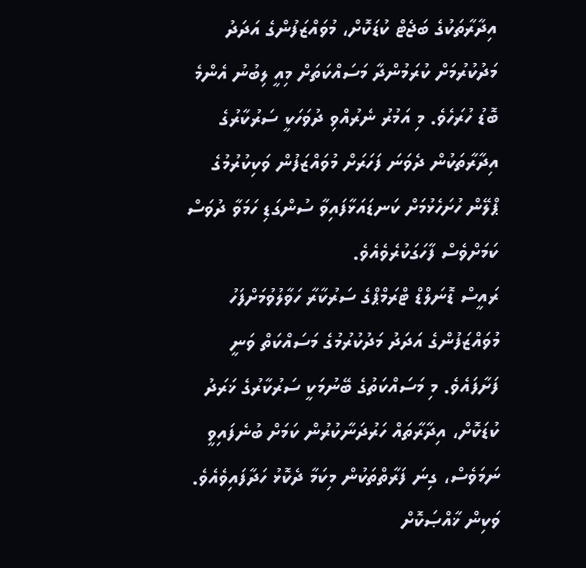އިދާރާތަކުގެ ބަޖެޓް ކުޑަކޮށް، މުވައްޒަފުންގެ އަދަދު މަދުކުރުމަށް ކުރަމުންދާ މަސައްކަތަށް މިއީ ލިބުނު އެންމެ ބޮޑު ހުރަހެވެ. މި އަމުރު ނެރުއްވި ދުވަހަކީ ސަރުކާރުގެ އިދާރާތަކުން ދެވަނަ ފަހަރަށް މުވައްޒަފުން ވަކިކުރުމުގެ ޕްލޭން ހުށަހެޅުމަށް ކަނޑައަޅާފައިވާ ސުންގަޑި ހަމަވާ ދުވަސް ކަމަށްވެސް ފާހަގަކުރެވެއެވެ.
ރައީސް ޑޮނަލްޑް ޓްރަމްޕްގެ ސަރުކާރާ ހަވާލުވުމަށްފަހު މުވައްޒަފުންގެ އަދަދު މަދުކުރުމުގެ މަސައްކަތް ވަނީ ފަށާފައެވެ. މި މަސައްކަތުގެ ބޭނުމަކީ ސަރުކާރުގެ ޚަރަދު ކުޑަކޮށް، އިދާރާތައް ހަރުދަނާކުރުން ކަމަށް ބުނެފައިވީ ނަމަވެސް، ގިނަ ފަރާތްތަކުން މިކަމާ ދެކޮޅު ހަދާފައިވެއެވެ. ވަކިން ޚާއްޞަކޮށް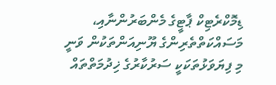ޑިމޮކްރެޓިކް ޕާޓީގެ މެންބަރުންނާއި، މަސައްކަތްތެރިންގެ ޔޫނިއަންތަކުން ވަނީ މި ފިޔަވަޅުތަކަކީ ސަރުކާރުގެ ޚިދުމަތްތައް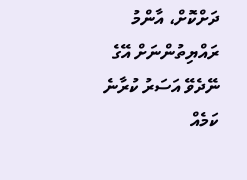ދަށްކޮށް، އާންމު ރައްޔިތުންނަށް އޭގެ ނޭދެވޭ އަސަރު ކުރާނެ ކަމެއް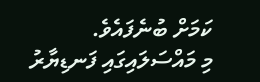ކަމަށް ބުނެފައެވެ.
މި މައްސަލައިގައި ފަނޑިޔާރު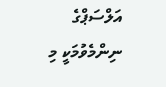އަލްސަޕްގެ ނިންމެވުމަކީ މި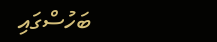ބަހުސްގައި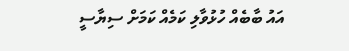އައު ބާބެއް ހުޅުވާލި ކަމެއް ކަމަށް ސިޔާސީ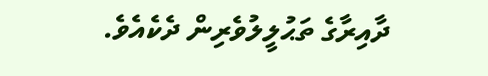ދާއިރާގެ ތަޙުލީލުވެރިން ދެކެއެވެ.